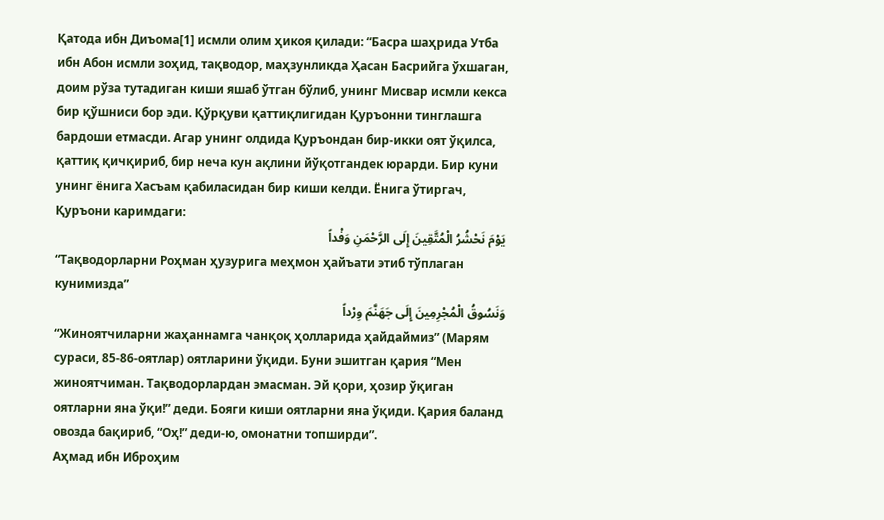Қатода ибн Диъома[1] исмли олим ҳикоя қилади: “Басра шаҳрида Утба ибн Абон исмли зоҳид, тақводор, маҳзунликда Ҳасан Басрийга ўхшаган, доим рўза тутадиган киши яшаб ўтган бўлиб, унинг Мисвар исмли кекса бир қўшниси бор эди. Қўрқуви қаттиқлигидан Қуръонни тинглашга бардоши етмасди. Агар унинг олдида Қуръондан бир-икки оят ўқилса, қаттиқ қичқириб, бир неча кун ақлини йўқотгандек юрарди. Бир куни унинг ёнига Хасъам қабиласидан бир киши келди. Ёнига ўтиргач, Қуръони каримдаги:
يَوْمَ نَحْشُرُ الْمُتَّقِينَ إِلَى الرَّحْمَنِ وَفْداً
“Тақводорларни Роҳман ҳузурига меҳмон ҳайъати этиб тўплаган кунимизда”
وَنَسُوقُ الْمُجْرِمِينَ إِلَى جَهَنَّمَ وِرْداً
“Жиноятчиларни жаҳаннамга чанқоқ ҳолларида ҳайдаймиз” (Марям сураси, 85-86-оятлар) оятларини ўқиди. Буни эшитган қария “Мен жиноятчиман. Тақводорлардан эмасман. Эй қори, ҳозир ўқиган оятларни яна ўқи!” деди. Бояги киши оятларни яна ўқиди. Қария баланд овозда бақириб, “Оҳ!” деди-ю, омонатни топширди”.
Аҳмад ибн Иброҳим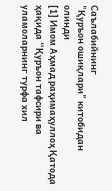Саълабийнинг
"Қуръон ошиқлари" китобидан олинди
[1] Имом Аҳмад раҳимаҳуллоҳ Қатода ҳақида “Қуръон тафсири ва уламоларнинг турфа хил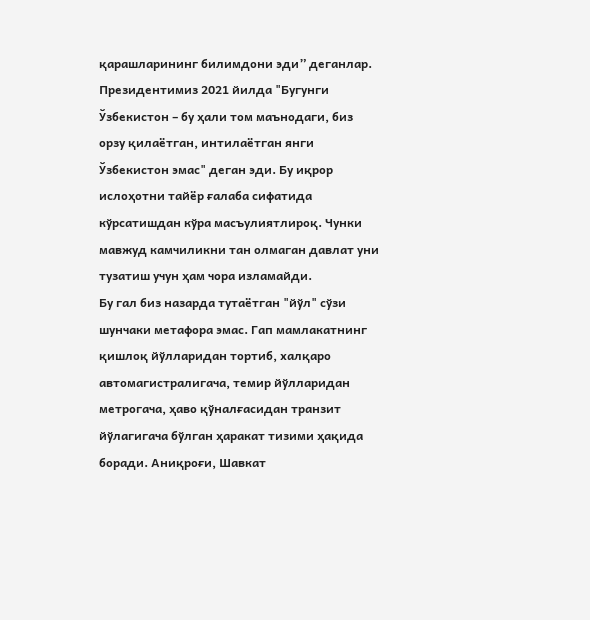қарашларининг билимдони эди” деганлар.
Президентимиз 2021 йилда "Бугунги Ўзбекистон – бу ҳали том маънодаги, биз орзу қилаётган, интилаётган янги Ўзбекистон эмас" деган эди. Бу иқрор ислоҳотни тайёр ғалаба сифатида кўрсатишдан кўра масъулиятлироқ. Чунки мавжуд камчиликни тан олмаган давлат уни тузатиш учун ҳам чора изламайди.
Бу гал биз назарда тутаётган "йўл" сўзи шунчаки метафора эмас. Гап мамлакатнинг қишлоқ йўлларидан тортиб, халқаро автомагистралигача, темир йўлларидан метрогача, ҳаво қўналғасидан транзит йўлагигача бўлган ҳаракат тизими ҳақида боради. Аниқроғи, Шавкат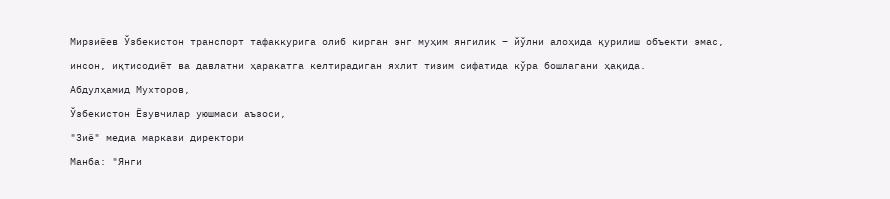Мирзиёев Ўзбекистон транспорт тафаккурига олиб кирган энг муҳим янгилик – йўлни алоҳида қурилиш объекти эмас, инсон, иқтисодиёт ва давлатни ҳаракатга келтирадиган яхлит тизим сифатида кўра бошлагани ҳақида.
Абдулҳамид Мухторов,
Ўзбекистон Ёзувчилар уюшмаси аъзоси,
"Зиё" медиа маркази директори
Манба: "Янги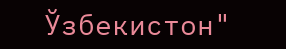Ўзбекистон"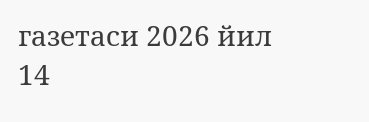газетаси 2026 йил 14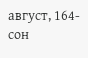август, 164-сон